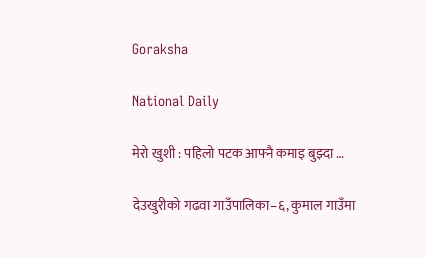Goraksha

National Daily

मेरो खुशी : पहिलो पटक आफ्नै कमाइ बुझ्दा …

देउखुरीको गढवा गाउँपालिका–६, कुमाल गाउँमा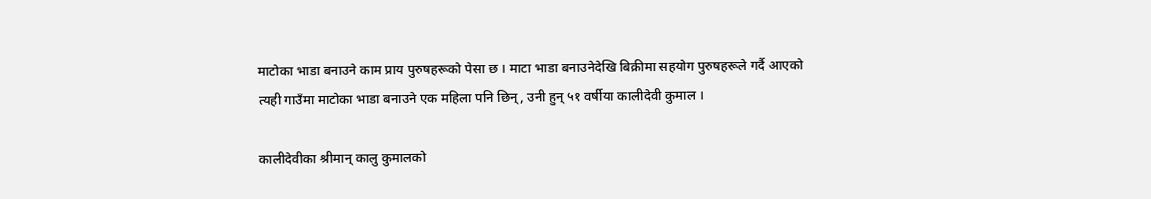माटोका भाडा बनाउने काम प्राय पुरुषहरूको पेसा छ । माटा भाडा बनाउनेदेखि बिक्रीमा सहयोग पुरुषहरूले गर्दै आएको त्यही गाउँमा माटोका भाडा बनाउने एक महिला पनि छिन्, उनी हुन् ५१ वर्षीया कालीदेवी कुमाल ।

कालीदेवीका श्रीमान् कालु कुमालको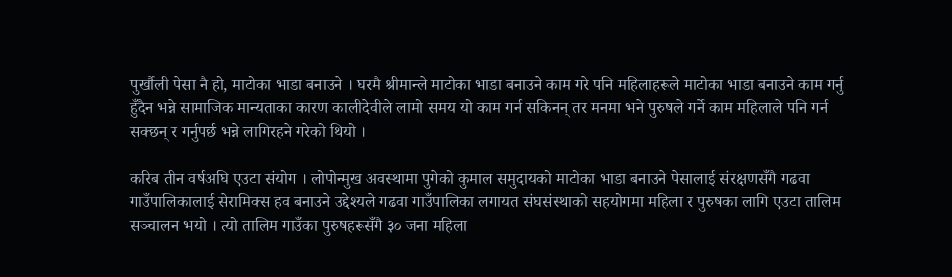पुर्खौली पेसा नै हो, माटोका भाडा बनाउने । घरमै श्रीमान्ले माटोका भाडा बनाउने काम गरे पनि महिलाहरूले माटोका भाडा बनाउने काम गर्नु हुँदैन भन्ने सामाजिक मान्यताका कारण कालीदेवीले लामो समय यो काम गर्न सकिनन् तर मनमा भने पुरुषले गर्ने काम महिलाले पनि गर्न सक्छन् र गर्नुपर्छ भन्ने लागिरहने गरेको थियो ।

करिब तीन वर्षअघि एउटा संयोग । लोपोन्मुख अवस्थामा पुगेको कुमाल समुदायको माटोका भाडा बनाउने पेसालाई संरक्षणसँगै गढवा गाउँपालिकालाई सेरामिक्स हव बनाउने उद्देश्यले गढवा गाउँपालिका लगायत संघसंस्थाको सहयोगमा महिला र पुरुषका लागि एउटा तालिम सञ्चालन भयो । त्यो तालिम गाउँका पुरुषहरूसँगै ३० जना महिला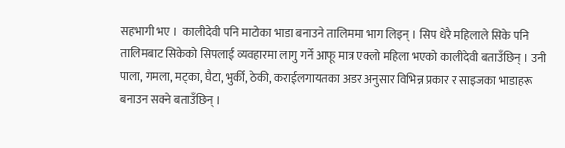सहभागी भए ।  कालीदेवी पनि माटोका भाडा बनाउने तालिममा भाग लिइन् । सिप धेरै महिलाले सिके पनि तालिमबाट सिकेको सिपलाई व्यवहारमा लागु गर्ने आफू मात्र एक्लो महिला भएको कालीदेवी बताउँछिन् । उनी पाला, गमला, मट्का, घैटा, भुर्की, ठेकी, कराईलगायतका अडर अनुसार विभिन्न प्रकार र साइजका भाडाहरू बनाउन सक्ने बताउँछिन् ।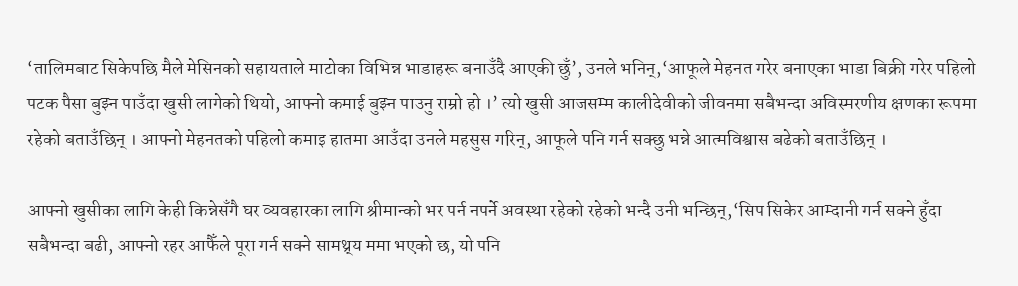‘तालिमबाट सिकेपछि मैले मेसिनको सहायताले माटोका विभिन्न भाडाहरू बनाउँदै आएकी छुँ’, उनले भनिन्,‘आफूले मेहनत गरेर बनाएका भाडा बिक्री गरेर पहिलो पटक पैसा बुझ्न पाउँदा खुसी लागेको थियो, आफ्नो कमाई बुझ्न पाउनु राम्रो हो ।’ त्यो खुसी आजसम्म कालीदेवीको जीवनमा सबैभन्दा अविस्मरणीय क्षणका रूपमा रहेको बताउँछिन् । आफ्नो मेहनतको पहिलो कमाइ हातमा आउँदा उनले महसुस गरिन्, आफूले पनि गर्न सक्छु भन्ने आत्मविश्वास बढेको बताउँछिन् ।

आफ्नो खुसीका लागि केही किन्नेसँगै घर व्यवहारका लागि श्रीमान्को भर पर्न नपर्ने अवस्था रहेको रहेको भन्दै उनी भन्छिन्,‘सिप सिकेर आम्दानी गर्न सक्ने हुँदा सबैभन्दा बढी, आफ्नो रहर आफैँले पूरा गर्न सक्ने सामथ्र्य ममा भएको छ, यो पनि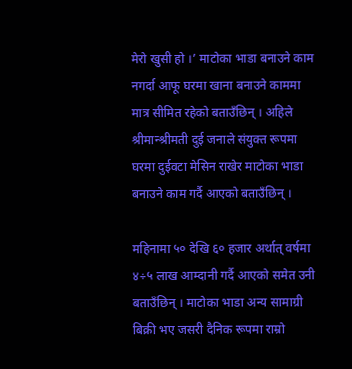मेरो खुसी हो ।’ माटोका भाडा बनाउने काम नगर्दा आफू घरमा खाना बनाउने काममा मात्र सीमित रहेको बताउँछिन् । अहिले श्रीमान्श्रीमती दुई जनाले संयुक्त रूपमा घरमा दुईवटा मेसिन राखेर माटोका भाडा बनाउने काम गर्दै आएको बताउँछिन् ।

महिनामा ५० देखि ६० हजार अर्थात् वर्षमा ४÷५ लाख आम्दानी गर्दै आएको समेत उनी बताउँछिन् । माटोका भाडा अन्य सामाग्री बिक्री भए जसरी दैनिक रूपमा राम्रो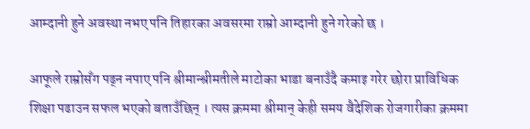आम्दानी हुने अवस्था नभए पनि तिहारका अवसरमा राम्रो आम्दानी हुने गरेको छ ।

आफूले राम्रोसँग पढ्न नपाए पनि श्रीमान्श्रीमतीले माटोका भाडा बनाउँदै कमाइ गरेर छोरा प्राविधिक शिक्षा पढाउन सफल भएको बताउँछिन् । त्यस क्रममा श्रीमान् केही समय वैदेशिक रोजगारीका क्रममा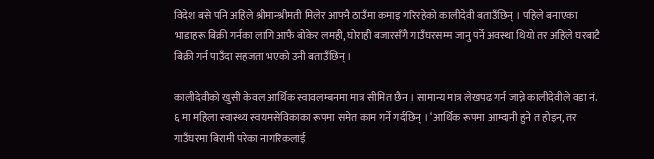विदेश बसे पनि अहिले श्रीमान्श्रीमती मिलेर आफ्नै ठाउँमा कमाइ गरिरहेको कालीदेवी बताउँछिन् । पहिले बनाएका भाडाहरू बिक्री गर्नका लागि आफै बोकेर लमही, घोराही बजारसँगै गाउँघरसम्म जानु पर्ने अवस्था थियो तर अहिले घरबाटै बिक्री गर्न पाउँदा सहजता भएको उनी बताउँछिन् ।

कालीदेवीको खुसी केवल आर्थिक स्वावलम्बनमा मात्र सीमित छैन । सामान्य मात्र लेखपढ गर्न जान्ने कालीदेवीले वडा नं. ६ मा महिला स्वास्थ्य स्वयमसेविकाका रूपमा समेत काम गर्ने गर्दछिन् । ‘आर्थिक रूपमा आम्दानी हुने त होइन, तर गाउँघरमा बिरामी परेका नागरिकलाई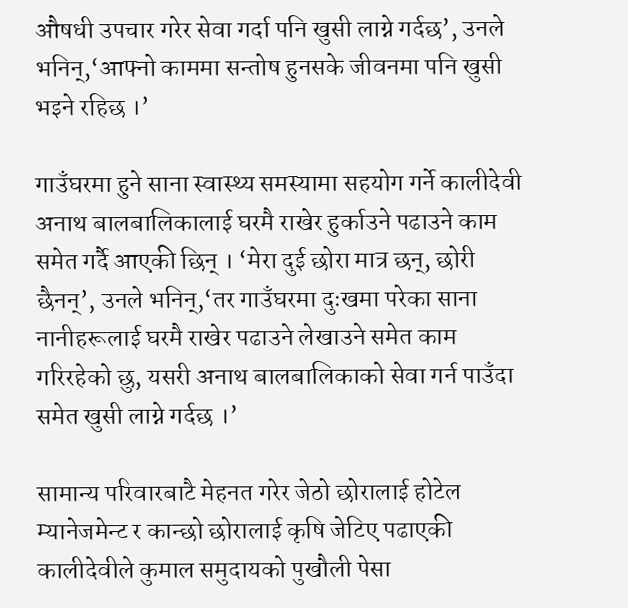औषधी उपचार गरेर सेवा गर्दा पनि खुसी लाग्ने गर्दछ’, उनले भनिन्,‘आफ्नो काममा सन्तोष हुनसके जीवनमा पनि खुसी भइने रहिछ ।’

गाउँघरमा हुने साना स्वास्थ्य समस्यामा सहयोग गर्ने कालीदेवी अनाथ बालबालिकालाई घरमै राखेर हुर्काउने पढाउने काम समेत गर्दै आएकी छिन् । ‘मेरा दुई छोरा मात्र छन्, छोरी छैनन्’, उनले भनिन्,‘तर गाउँघरमा दुःखमा परेका साना नानीहरूलाई घरमै राखेर पढाउने लेखाउने समेत काम गरिरहेको छु, यसरी अनाथ बालबालिकाको सेवा गर्न पाउँदा समेत खुसी लाग्ने गर्दछ ।’

सामान्य परिवारबाटै मेहनत गरेर जेठो छोरालाई होटेल म्यानेजमेन्ट र कान्छो छोरालाई कृषि जेटिए पढाएकी कालीदेवीले कुमाल समुदायको पुखौली पेसा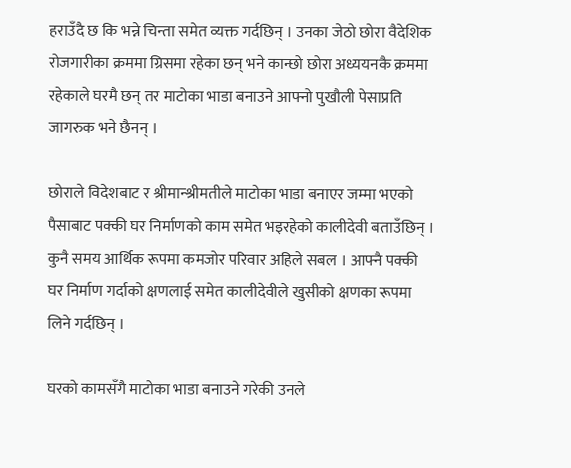हराउँदै छ कि भन्ने चिन्ता समेत व्यक्त गर्दछिन् । उनका जेठो छोरा वैदेशिक रोजगारीका क्रममा ग्रिसमा रहेका छन् भने कान्छो छोरा अध्ययनकै क्रममा रहेकाले घरमै छन् तर माटोका भाडा बनाउने आफ्नो पुखौली पेसाप्रति जागरुक भने छैनन् ।

छोराले विदेशबाट र श्रीमान्श्रीमतीले माटोका भाडा बनाएर जम्मा भएको पैसाबाट पक्की घर निर्माणको काम समेत भइरहेको कालीदेवी बताउँछिन् । कुनै समय आर्थिक रूपमा कमजोर परिवार अहिले सबल । आफ्नै पक्की घर निर्माण गर्दाको क्षणलाई समेत कालीदेवीले खुसीको क्षणका रूपमा लिने गर्दछिन् ।

घरको कामसँगै माटोका भाडा बनाउने गरेकी उनले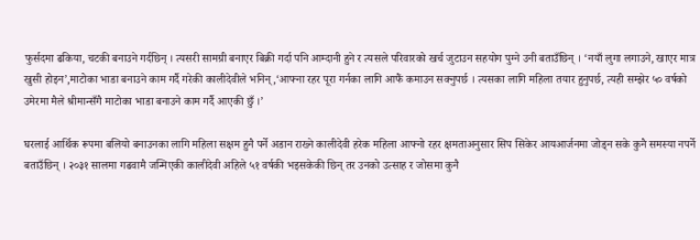फुर्सदमा ढकिया, चटकी बनाउने गर्दछिन् । त्यसरी सामग्री बनाएर बिक्री गर्दा पनि आम्दानी हुने र त्यसले परिवारको खर्च जुटाउन सहयोग पुग्ने उनी बताउँछिन् । ‘नयाँ लुगा लगाउने, खाएर मात्र खुसी होइन’,माटोका भाडा बनाउने काम गर्दै गरेकी कालीदेवीले भनिन्,‘आफ्ना रहर पूरा गर्नका लागि आफैं कमाउन सक्नुपर्छ । त्यसका लागि महिला तयार हुनुपर्छ, त्यही सम्झेर ५० वर्षको उमेरमा मैले श्रीमान्सँगै माटोका भाडा बनाउने काम गर्दै आएकी छुँ ।’

घरलाई आर्थिक रूपमा बलियो बनाउनका लागि महिला सक्षम हुनै पर्ने अडान राख्ने कालीदेवी हरेक महिला आफ्नो रहर क्षमताअनुसार सिप सिकेर आयआर्जनमा जोड्न सके कुनै समस्या नपर्ने बताउँछिन् । २०३१ सालमा गढवामै जन्मिएकी कालीदेवी अहिले ५१ वर्षकी भइसकेकी छिन् तर उनको उत्साह र जोसमा कुनै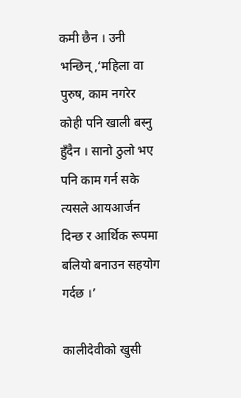कमी छैन । उनी भन्छिन्,‘महिला वा पुरुष, काम नगरेर कोही पनि खाली बस्नु हुँदैन । सानो ठुलो भए पनि काम गर्न सके त्यसले आयआर्जन दिन्छ र आर्थिक रूपमा बलियो बनाउन सहयोग गर्दछ ।’

कालीदेवीको खुसी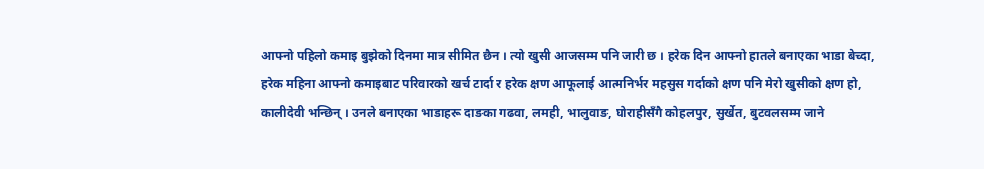आफ्नो पहिलो कमाइ बुझेको दिनमा मात्र सीमित छैन । त्यो खुसी आजसम्म पनि जारी छ । हरेक दिन आफ्नो हातले बनाएका भाडा बेच्दा, हरेक महिना आफ्नो कमाइबाट परिवारको खर्च टार्दा र हरेक क्षण आफूलाई आत्मनिर्भर महसुस गर्दाको क्षण पनि मेरो खुसीको क्षण हो, कालीदेवी भन्छिन् । उनले बनाएका भाडाहरू दाङका गढवा, लमही, भालुवाङ, घोराहीसँगै कोहलपुर, सुर्खेत, बुटवलसम्म जाने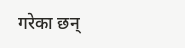गरेका छन्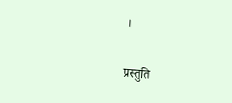।

प्रस्तुति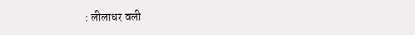: लीलाधर वली